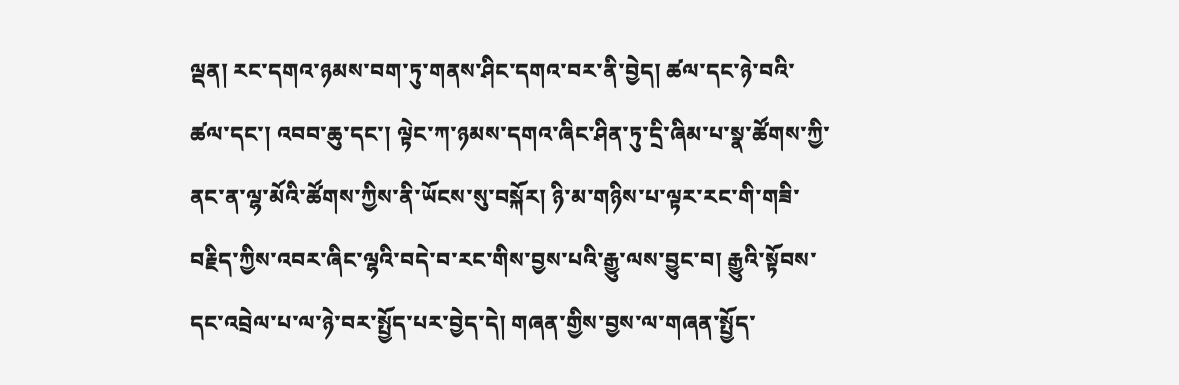ལྡན། རང་དགའ་ཉམས་བག་ཏུ་གནས་ཤིང་དགའ་བར་ནི་བྱེད། ཚལ་དང་ཉེ་བའི་ཚལ་དང་། འབབ་ཆུ་དང་། ལྟེང་ཀ་ཉམས་དགའ་ཞིང་ཤིན་ཏུ་དྲི་ཞིམ་པ་སྣ་ཚོགས་ཀྱི་ནང་ན་ལྷ་མོའི་ཚོགས་ཀྱིས་ནི་ཡོངས་སུ་བསྐོར། ཉི་མ་གཉིས་པ་ལྟར་རང་གི་གཟི་བརྗིད་ཀྱིས་འབར་ཞིང་ལྷའི་བདེ་བ་རང་གིས་བྱས་པའི་རྒྱུ་ལས་བྱུང་བ། རྒྱུའི་སྟོབས་དང་འབྲེལ་པ་ལ་ཉེ་བར་སྤྱོད་པར་བྱེད་དེ། གཞན་གྱིས་བྱས་ལ་གཞན་སྤྱོད་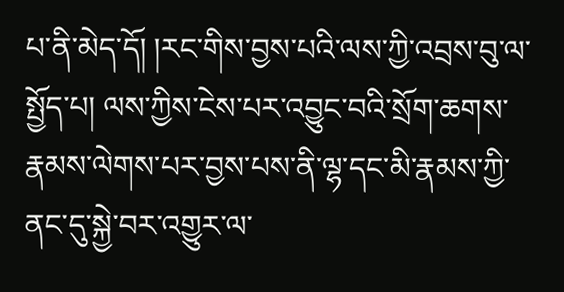པ་ནི་མེད་དོ། །རང་གིས་བྱས་པའི་ལས་ཀྱི་འབྲས་བུ་ལ་སྤྱོད་པ། ལས་ཀྱིས་ངེས་པར་འབྱུང་བའི་སྲོག་ཆགས་རྣམས་ལེགས་པར་བྱས་པས་ནི་ལྷ་དང་མི་རྣམས་ཀྱི་ནང་དུ་སྐྱེ་བར་འགྱུར་ལ་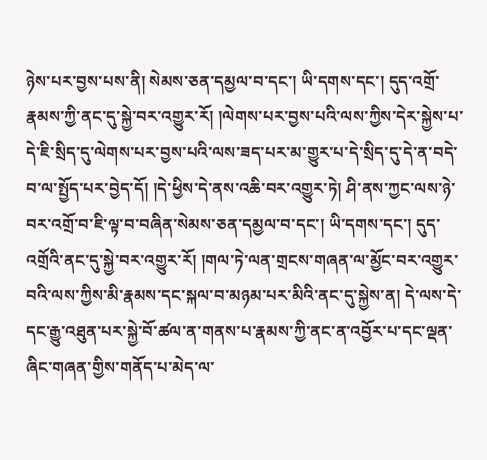ཉེས་པར་བྱས་པས་ནི། སེམས་ཅན་དམྱལ་བ་དང་། ཡི་དགས་དང་། དུད་འགྲོ་རྣམས་ཀྱི་ནང་དུ་སྐྱེ་བར་འགྱུར་རོ། །ལེགས་པར་བྱས་པའི་ལས་ཀྱིས་དེར་སྐྱེས་པ་དེ་ཇི་སྲིད་དུ་ལེགས་པར་བྱས་པའི་ལས་ཟད་པར་མ་གྱུར་པ་དེ་སྲིད་དུ་དེ་ན་བདེ་བ་ལ་སྤྱོད་པར་བྱེད་དོ། །དེ་ཕྱིས་དེ་ནས་འཆི་བར་འགྱུར་ཏེ། ཤི་ནས་ཀྱང་ལས་ཉེ་བར་འགྲོ་བ་ཇི་ལྟ་བ་བཞིན་སེམས་ཅན་དམྱལ་བ་དང་། ཡི་དགས་དང་། དུད་འགྲོའི་ནང་དུ་སྐྱེ་བར་འགྱུར་རོ། །གལ་ཏེ་ལན་གྲངས་གཞན་ལ་མྱོང་བར་འགྱུར་བའི་ལས་ཀྱིས་མི་རྣམས་དང་སྐལ་བ་མཉམ་པར་མིའི་ནང་དུ་སྐྱེས་ན། དེ་ལས་དེ་དང་རྒྱུ་འཐུན་པར་སྐྱེ་བོ་ཚལ་ན་གནས་པ་རྣམས་ཀྱི་ནང་ན་འབྱོར་པ་དང་ལྡན་ཞིང་གཞན་གྱིས་གནོད་པ་མེད་ལ་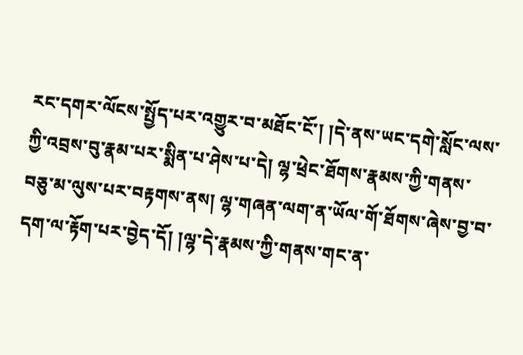རང་དགར་ལོངས་སྤྱོད་པར་འགྱུར་བ་མཐོང་ངོ་། །དེ་ནས་ཡང་དགེ་སློང་ལས་ཀྱི་འབྲས་བུ་རྣམ་པར་སྨིན་པ་ཤེས་པ་དེ། ལྷ་ཕྲེང་ཐོགས་རྣམས་ཀྱི་གནས་བཅུ་མ་ལུས་པར་བརྟགས་ནས། ལྷ་གཞན་ལག་ན་ཡོལ་གོ་ཐོགས་ཞེས་བྱ་བ་དག་ལ་རྟོག་པར་བྱེད་དོ། །ལྷ་དེ་རྣམས་ཀྱི་གནས་གང་ན་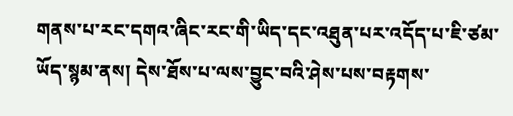གནས་པ་རང་དགའ་ཞིང་རང་གི་ཡིད་དང་འཐུན་པར་འདོད་པ་ཇི་ཙམ་ཡོད་སྙམ་ནས། དེས་ཐོས་པ་ལས་བྱུང་བའི་ཤེས་པས་བརྟགས་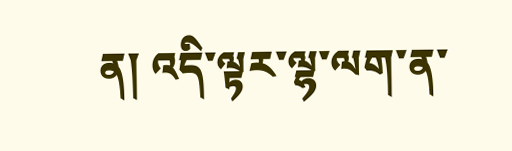ན། འདི་ལྟར་ལྷ་ལག་ན་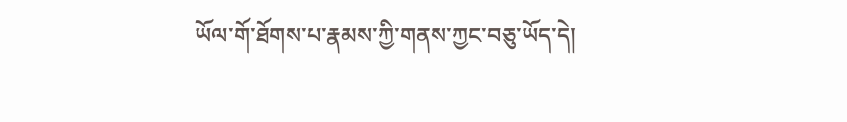ཡོལ་གོ་ཐོགས་པ་རྣམས་ཀྱི་གནས་ཀྱང་བཅུ་ཡོད་དེ།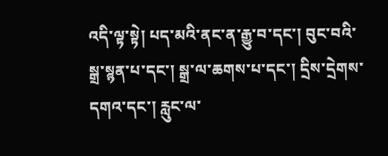འདི་ལྟ་སྟེ། པད་མའི་ནང་ན་རྒྱུ་བ་དང་། བུང་བའི་སྒྲ་སྙན་པ་དང་། སྒྲ་ལ་ཆགས་པ་དང་། དྲིས་དྲེགས་དགའ་དང་། རླུང་ལ་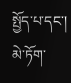སྤྱོད་པ་དང་། མེ་ཏོག་